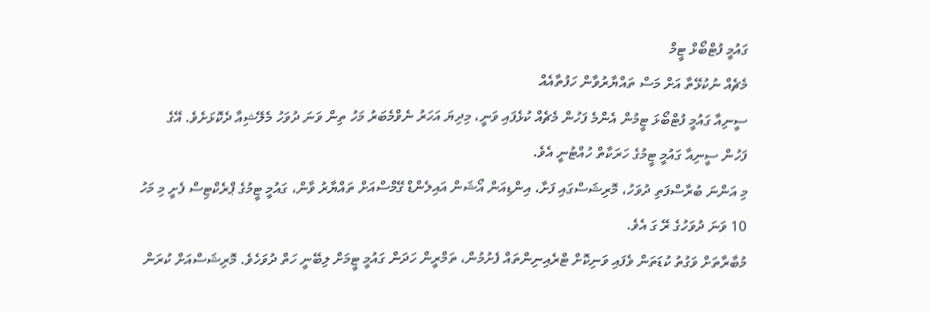ގައުމީ ފުޓްބޯޅް ޓީމް
މެޗެއް ނުކުޅޭތާ އަށް މަސް ތައްޔާރުވާން ހަފުތާއެއް
ސީނިއާ ގައުމީ ފުޓްބޯޅަ ޓީމުން އެންމެ ފަހުން މެޗެއް ކުޅެފައި ވަނީ، މިދިޔަ އަހަރު ނެވްމެބަރު މަހު ތިން ވަނަ ދުވަހު މެލޭޝިއާ ދެކޮޅަށެވެ. އޭގެ ފަހުން ސީނިއާ ގައުމީ ޓީމުގެ ހަރަކާތް ހުއްޓުނީ އެވެ.
މި އަންނަ ބުރާސްފަތި ދުވަހު، މޮރިޝަސްގައި ފަށާ، އިންޑިއަން އޯޝަން އައިލެންޑް ގޭމްސްއަށް ތައްޔާރު ވާން، ގައުމީ ޓީމުގެ ޕްރެކްޓިސް ފެށީ މި މަހު 10 ވަނަ ދުވަހުގެ ރޭ ގަ އެވެ.
މުބާރާތަށް ވަގުތު ކުޑަތަން ވެފައި ވަނިކޮށް ޓްރެއިނިންތައް ފެށުމުން، ތަމްރީން ހަދަން ގައުމީ ޓީމަށް ލިބޭނީ ހަތް ދުވަހެވެ. މޮރިޝަސްއަށް ކުރަން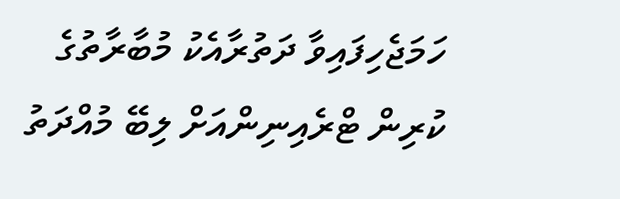ހަމަޖެހިފައިވާ ދަތުރާއެކު މުބާރާތުގެ ކުރިން ޓްރެއިނިންއަށް ލިބޭ މުއްދަތު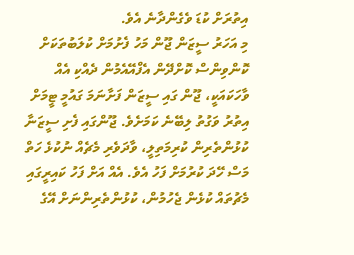އިތުރަށް ކުޑަ ވެގެންދާނެ އެވެ.
މި އަހަރު ސީޒަން ޖޫން މަހު ފެށުމަށް ކުލަބުތަކަށް ކޮންވިންސް ކޮށްދޭން އެފްއޭއެމުން ދެއްކި އެއް ވާހަކައަކީ، ޖޫން ގައި ސީޒަން ފަށާނަމަ ގައުމީ ޓީމަށް އިތުރު ވަގުތު ލިބޭނެ ކަމަށެވެ. ޖޫންގައި ފެށި ސީޒަނާ ކުޅުންތެރިން ކުރިމަތިލީ، ވާދަވެރި މެޗެއް ނުކުޅެ ހަތް މަސް ހޭދަ ކުރުމަށް ފަހު އެވެ. އެއް އަށް ފަހު ކައިރީގައި މެޗުތައް ކުޅެން ޖެހުމުން، ކުޅުންތެރިންނަށް އޭގެ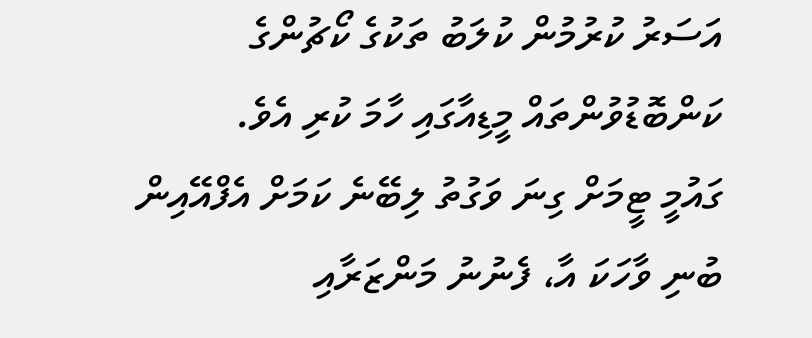އަސަރު ކުރުމުން ކުލަބު ތަކުގެ ކޯޗުންގެ ކަންބޮޑުވުންތައް މީޑިއާގައި ހާމަ ކުރި އެވެ.
ގައުމީ ޓީމަށް ގިނަ ވަގުތު ލިބޭނެ ކަމަށް އެފްއޭއިން ބުނި ވާހަކަ އާ، ފެނުނު މަންޒަރާއި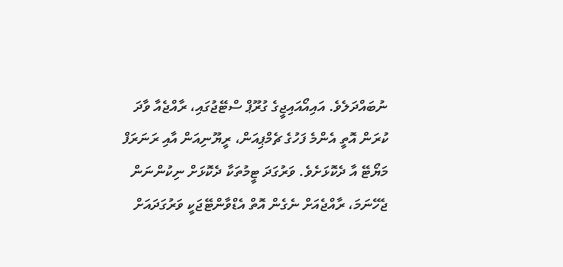ނުބައްދަލެވެ. އައިއޯއައިޖީގެ ގުރޫޕް ސްޓޭޖުގައި، ރާއްޖެއާ ވާދަ ކުރަން އޮތީ އެންމެ ފަހުގެ ޗެމްޕިއަން، ރީޔޫނިއަން އާއި ރަނަރަފް މަޔޯޓޭ އާ ދެކޮޅަށެވެ. ވަރުގަދަ ޓީމުތަކާ ދެކޮޅަށް ނިކުންނަން ޖެހޭނަމަ، ރާއްޖެއަށް ނެގެން އޮތް އެޑްވާންޓޭޖަކީ ވަރުގަދައަށް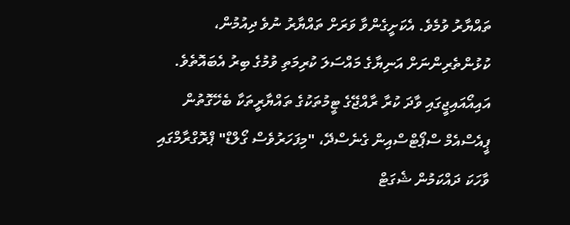ތައްޔާރު ވުމެވެ. އެކަށީގެންވާ ވަރަށް ތައްޔާރު ނުވެ ދިއުމުން، ކުޅުންތެރިންނަށް އަނިޔާގެ މައްސަލަ ކުރިމަތި ވުމުގެ ބިރު އެބައޮތެވެ.
އައިއޯއައިޖީގައި ވާދަ ކުރާ ރާއްޖޭގެ ޓީމުތަކުގެ ތައްޔާރީތަކާ ބެހޭގޮތުން ޕީއެސްއެމް ސްޕޯޓްސްއިން ގެނެސްދޭ، "މިފަހަރުވެސް ގޯލްޑް" ޕްރޮގްރާމްގައި ވާހަކަ ދައްކަމުން ޝެގަޓް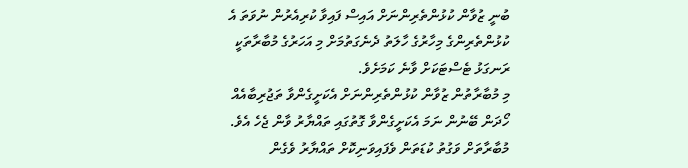ބުނީ ޒުވާން ކުޅުންތެރިންނަށް އައިސް ފައިވާ ކުރިއެރުން ނުވަތަ އެ ކުޅުންތެރިންގެ މިހާރުގެ ހާލަތު ދެނެގަތުމަށް މި އަހަރުގެ މުބާރާތަކީ ރަނގަޅު ޓެސްޓަކަށް ވާނެ ކަމަށެވެ.
މި މުބާރާތުން ޒުވާން ކުޅުންތެރިންނަށް އެކަށީގެންވާ ތަޖުރިބާއެއް ހޯދަން ބޭނުން ނަމަ އެކަށީގެންވާ ގޮތުގައި ތައްޔާރު ވާން ޖެހެ އެވެ. މުބާރާތަށް ވަގުތު ކުޑަތަން ވެފައިވަނިކޮށް ތައްޔާރު ވެގެން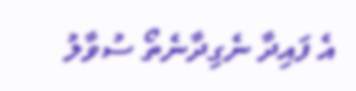އެ ފައިދާ ނެގިދާނެތޯ ސުވާލު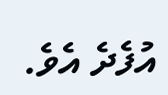އުފެދެ އެވެ.